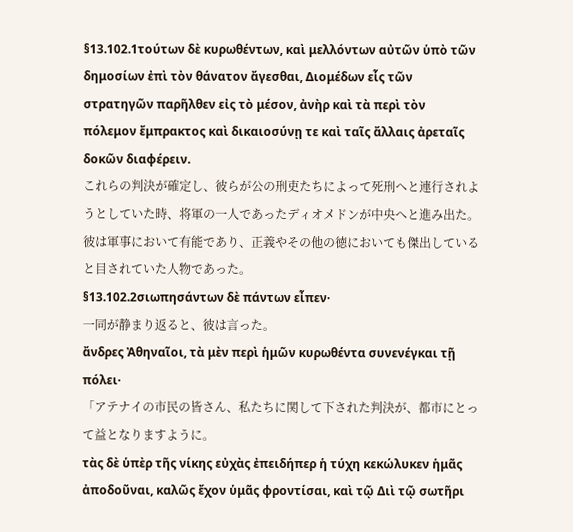§13.102.1τούτων δὲ κυρωθέντων, καὶ μελλόντων αὐτῶν ὑπὸ τῶν δημοσίων ἐπὶ τὸν θάνατον ἄγεσθαι, Διομέδων εἷς τῶν στρατηγῶν παρῆλθεν εἰς τὸ μέσον, ἀνὴρ καὶ τὰ περὶ τὸν πόλεμον ἔμπρακτος καὶ δικαιοσύνῃ τε καὶ ταῖς ἄλλαις ἀρεταῖς δοκῶν διαφέρειν.
これらの判決が確定し、彼らが公の刑吏たちによって死刑へと連行されようとしていた時、将軍の一人であったディオメドンが中央へと進み出た。 彼は軍事において有能であり、正義やその他の徳においても傑出していると目されていた人物であった。
§13.102.2σιωπησάντων δὲ πάντων εἶπεν·
一同が静まり返ると、彼は言った。
ἄνδρες Ἀθηναῖοι, τὰ μὲν περὶ ἡμῶν κυρωθέντα συνενέγκαι τῇ πόλει·
「アテナイの市民の皆さん、私たちに関して下された判決が、都市にとって益となりますように。
τὰς δὲ ὑπὲρ τῆς νίκης εὐχὰς ἐπειδήπερ ἡ τύχη κεκώλυκεν ἡμᾶς ἀποδοῦναι, καλῶς ἔχον ὑμᾶς φροντίσαι, καὶ τῷ Διὶ τῷ σωτῆρι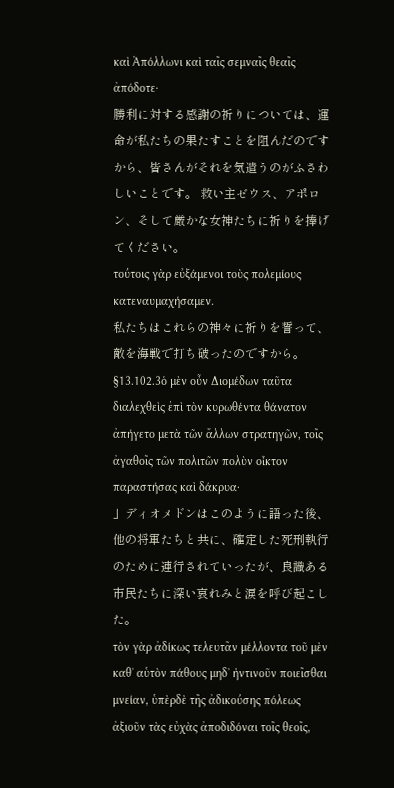καὶ Ἀπόλλωνι καὶ ταῖς σεμναῖς θεαῖς ἀπόδοτε·
勝利に対する感謝の祈りについては、運命が私たちの果たすことを阻んだのですから、皆さんがそれを気遣うのがふさわしいことです。 救い主ゼウス、アポロン、そして厳かな女神たちに祈りを捧げてください。
τούτοις γὰρ εὐξάμενοι τοὺς πολεμίους κατεναυμαχήσαμεν.
私たちはこれらの神々に祈りを誓って、敵を海戦で打ち破ったのですから。
§13.102.3ὁ μὲν οὖν Διομέδων ταῦτα διαλεχθεὶς ἐπὶ τὸν κυρωθέντα θάνατον ἀπήγετο μετὰ τῶν ἄλλων στρατηγῶν, τοῖς ἀγαθοῖς τῶν πολιτῶν πολὺν οἶκτον παραστήσας καὶ δάκρυα·
」ディオメドンはこのように語った後、他の将軍たちと共に、確定した死刑執行のために連行されていったが、良識ある市民たちに深い哀れみと涙を呼び起こした。
τὸν γὰρ ἀδίκως τελευτᾶν μέλλοντα τοῦ μὲν καθʼ αὑτὸν πάθους μηδʼ ἡντινοῦν ποιεῖσθαι μνείαν, ὑπὲρδὲ τῆς ἀδικούσης πόλεως ἀξιοῦν τὰς εὐχὰς ἀποδιδόναι τοῖς θεοῖς,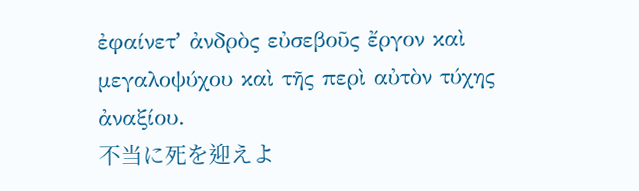ἐφαίνετʼ ἀνδρὸς εὐσεβοῦς ἔργον καὶ μεγαλοψύχου καὶ τῆς περὶ αὐτὸν τύχης ἀναξίου.
不当に死を迎えよ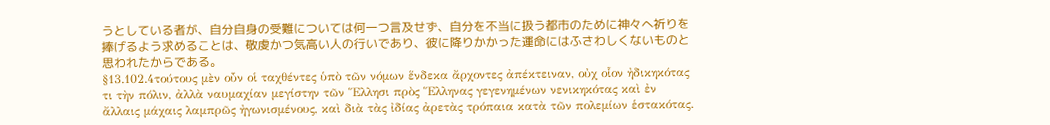うとしている者が、自分自身の受難については何一つ言及せず、自分を不当に扱う都市のために神々へ祈りを捧げるよう求めることは、敬虔かつ気高い人の行いであり、彼に降りかかった運命にはふさわしくないものと思われたからである。
§13.102.4τούτους μὲν οὖν οἱ ταχθέντες ὑπὸ τῶν νόμων ἕνδεκα ἄρχοντες ἀπέκτειναν, οὐχ οἷον ἠδικηκότας τι τὴν πόλιν, ἀλλὰ ναυμαχίαν μεγίστην τῶν Ἕλλησι πρὸς Ἕλληνας γεγενημένων νενικηκότας καὶ ἐν ἄλλαις μάχαις λαμπρῶς ἠγωνισμένους, καὶ διὰ τὰς ἰδίας ἀρετὰς τρόπαια κατὰ τῶν πολεμίων ἑστακότας.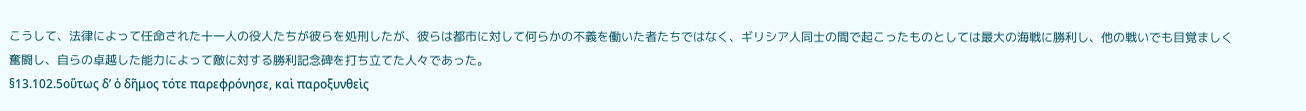こうして、法律によって任命された十一人の役人たちが彼らを処刑したが、彼らは都市に対して何らかの不義を働いた者たちではなく、ギリシア人同士の間で起こったものとしては最大の海戦に勝利し、他の戦いでも目覚ましく奮闘し、自らの卓越した能力によって敵に対する勝利記念碑を打ち立てた人々であった。
§13.102.5οὕτως δʼ ὁ δῆμος τότε παρεφρόνησε, καὶ παροξυνθεὶς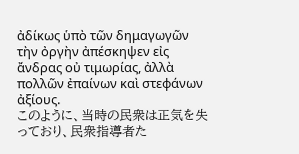ἀδίκως ὑπὸ τῶν δημαγωγῶν τὴν ὀργὴν ἀπέσκηψεν εἰς ἄνδρας οὐ τιμωρίας, ἀλλὰ πολλῶν ἐπαίνων καὶ στεφάνων ἀξίους.
このように、当時の民衆は正気を失っており、民衆指導者た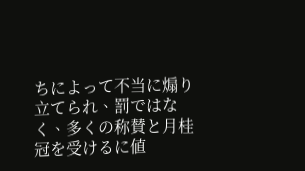ちによって不当に煽り立てられ、罰ではなく、多くの称賛と月桂冠を受けるに値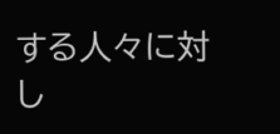する人々に対し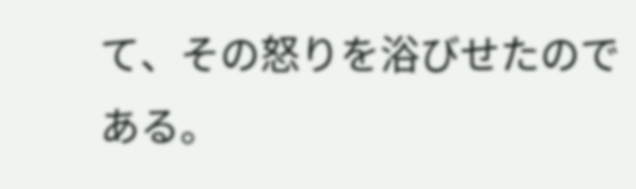て、その怒りを浴びせたのである。